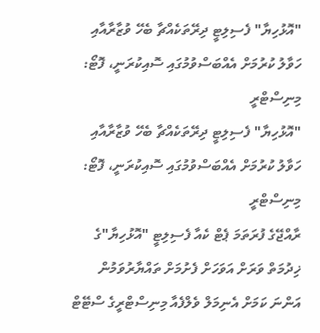"އޮޅުހިޔާ" ފެސިލިޓީ ދިރޭތަކެއްޗާ ބެހޭ ވުޒާރާއާއި ހަވާލު ކުރުމަށް އެއްބަސްވުމުގައި ސޮއިކުރަނީ، ފޮޓޯ: މިނިސްޓްރީ
"އޮޅުހިޔާ" ފެސިލިޓީ ދިރޭތަކެއްޗާ ބެހޭ ވުޒާރާއާއި ހަވާލު ކުރުމަށް އެއްބަސްވުމުގައި ސޮއިކުރަނީ، ފޮޓޯ: މިނިސްޓްރީ
ރާއްޖޭގެ ފުރަތަމަ ޕެޓް ކެއާ ފެސިލިޓީ "އޮޅުހިޔާ"ގެ ޚިދުމަތް ވަރަށް އަވަހަށް ފެށުމަށް ތައްޔާރުވަމުން އަންނަ ކަމަށް އެނިމަލް ވެލްފެއާ މިނިސްޓްރީގެ ސްޓޭޓް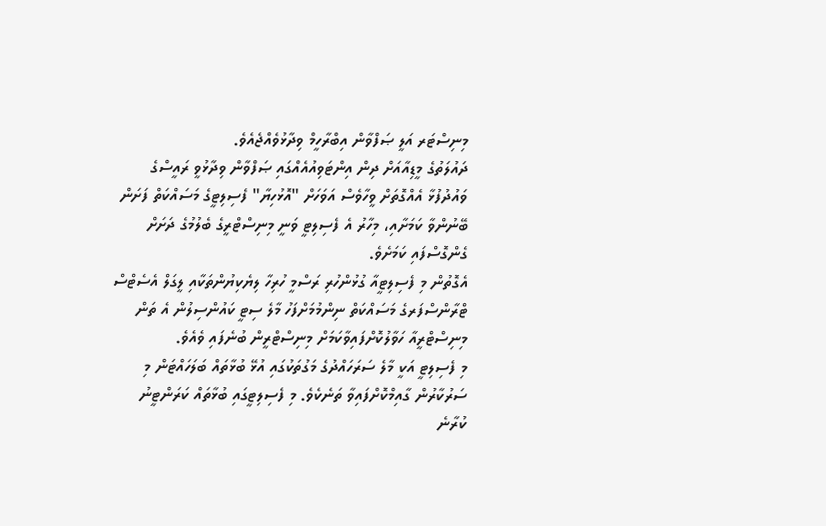މިނިސްޓަރ އަލީ ޞަފްވާން އިބްރާހީމް ވިދާޅުވެއްޖެއެވެ.
ދައުލަތުގެ މީޑިއާއަށް ދިން އިންޓަވިއުއެއްގައި ޞަފްވާން ވިދާޅުވީ ރައީސްގެ ވައުދުފުޅާ އެއްގޮތަށް ވީހާވެސް އަވަހަށް "އޮޅުހިޔާ" ފެސިލިޓީގެ މަސައްކަތް ފަށަން ބޭނުންވާ ކަމަށާއި، މިހާރު އެ ފެސިލިޓީ ވަނީ މިނިސްޓްރީގެ ބެލުމުގެ ދަށަށް ގެންގޮސްފައި ކަމަށެވެ.
އެގޮތުން މި ފެސިލިޓީއާ ގުޅުންހުރި ރަސްމީ ހުރިހާ ލިޔެކިޔުންތަކާއި ލީގަލް އެސެޓްސް ޓްރާންސްފަރގެ މަސައްކަތް ނިންމުމަށްފަހު މާލެ ސިޓީ ކައުންސިލުން އެ ތަން މިނިސްޓްރީއާ ހަވާލުކޮށްފައިވާކަމަށް މިނިސްޓްރީން ބުނެފައި ވެއެވެ.
މި ފެސިލިޓީ އަކީ މާލެ ސަރަހައްދުގެ މަގުތަކުގައި އުޅޭ ބުޅާތައް ބަލަހައްޓަން މި ސަރުކާރުން ގާއިމްކޮށްފައިވާ ތަނެކެވެ. މި ފެސިލިޓީގައި ބުޅާތައް ކަރަންޓީނު ކުރާނެ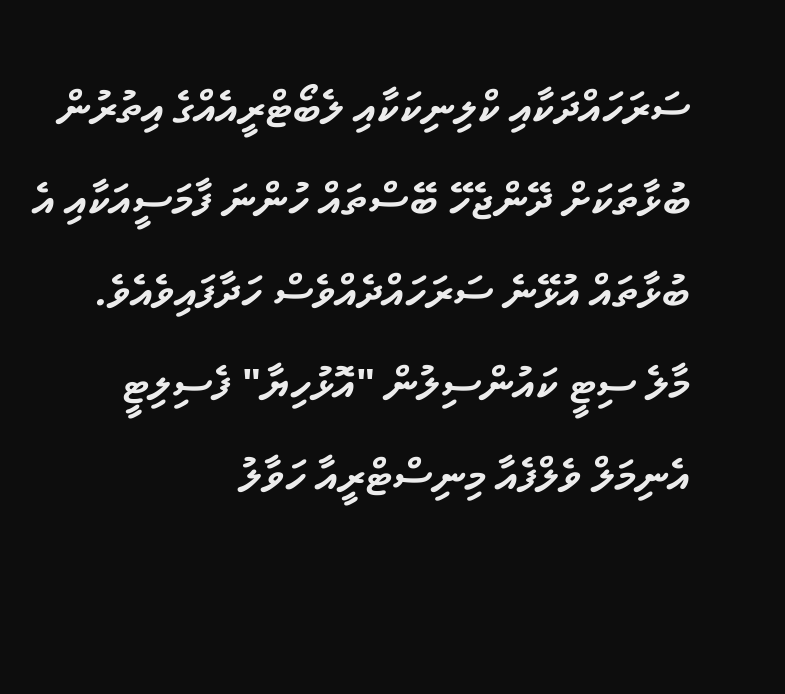ސަރަހައްދަކާއި ކްލިނިކަކާއި ލެބޯޓްރީއެއްގެ އިތުރުން ބުޅާތަކަށް ދޭންޖެހޭ ބޭސްތައް ހުންނަ ފާމަސީއަކާއި އެ ބުޅާތައް އުޅޭނެ ސަރަހައްދެއްވެސް ހަދާފައިވެއެވެ.
މާލެ ސިޓީ ކައުންސިލުން "އޮޅުހިޔާ" ފެސިލިޓީ އެނިމަލް ވެލްފެއާ މިނިސްޓްރީއާ ހަވާލު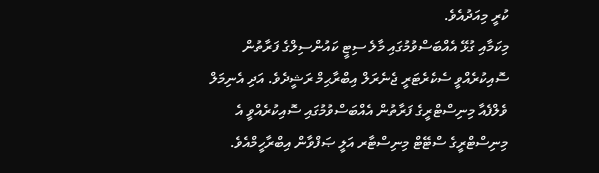ކުރީ މިއަދުއެވެ.
މިކަމާއި ގުޅޭ އެއްބަސްވުމުގައި މާލެ ސިޓީ ކައުންސިލްގެ ފަރާތުން ސޮއިކުރެއްވީ ސެކެރެޓަރީ ޖެނެރަލް އިބްރާޙިމް ރަޝީދެވެ. އަދި އެނިމަލް ވެލްފެއާ މިނިސްޓްރީގެ ފަރާތުން އެއްބަސްވުމުގައި ސޮއިކުރެއްވީ އެ މިނިސްޓްރީގެ ސްޓޭޓް މިނިސްޓާރ އަލީ ޞަފްވާން އިބްރާހީމްއެވެ.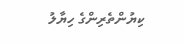ކިޔުންތެރިންގެ ހިޔާލު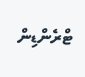ޓްރެންޑިން